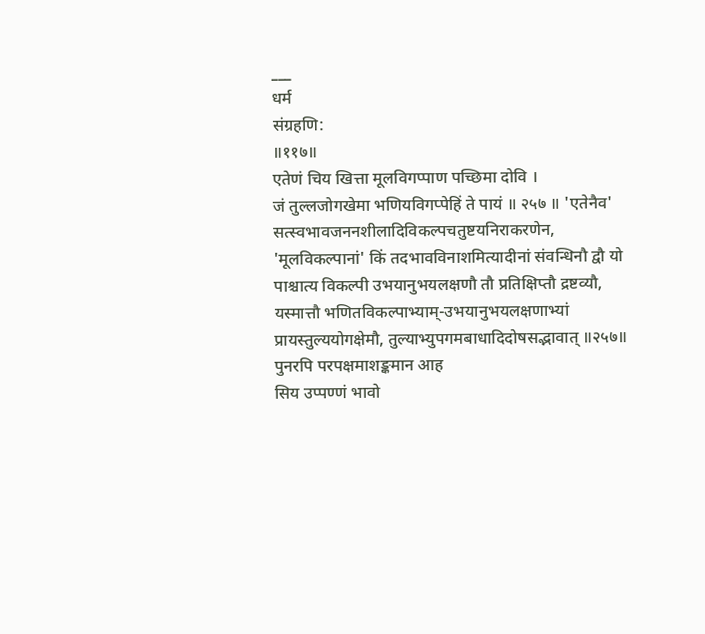___
धर्म
संग्रहणि:
॥११७॥
एतेणं चिय खित्ता मूलविगप्पाण पच्छिमा दोवि ।
जं तुल्लजोगखेमा भणियविगप्पेहिं ते पायं ॥ २५७ ॥ 'एतेनैव' सत्स्वभावजननशीलादिविकल्पचतुष्टयनिराकरणेन, 'मूलविकल्पानां' किं तदभावविनाशमित्यादीनां संवन्धिनौ द्वौ यो पाश्चात्य विकल्पी उभयानुभयलक्षणौ तौ प्रतिक्षिप्तौ द्रष्टव्यौ, यस्मात्तौ भणितविकल्पाभ्याम्-उभयानुभयलक्षणाभ्यां प्रायस्तुल्ययोगक्षेमौ, तुल्याभ्युपगमबाधादिदोषसद्भावात् ॥२५७॥ पुनरपि परपक्षमाशङ्कमान आह
सिय उप्पण्णं भावो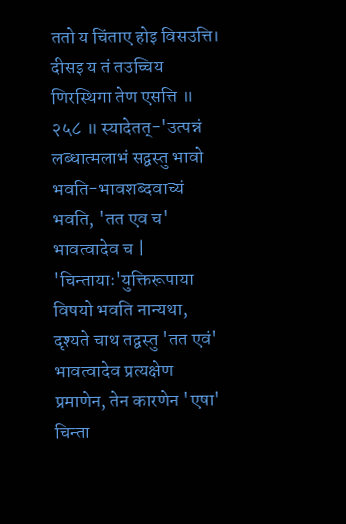ततो य चिंताए होइ विसउत्ति।
दीसइ य तं तउच्चिय णिरस्थिगा तेण एसत्ति ॥ २५८ ॥ स्यादेतत्-'उत्पन्नं लब्धात्मलाभं सद्वस्तु भावो भवति-भावशब्दवाच्यं भवति, 'तत एव च' भावत्वादेव च | 'चिन्तायाः'युक्तिरूपाया विषयो भवति नान्यथा, दृश्यते चाथ तद्वस्तु 'तत एवं' भावत्वादेव प्रत्यक्षेण प्रमाणेन, तेन कारणेन 'एषा' चिन्ता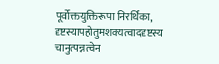पूर्वोक्तयुक्तिरूपा निरर्थिका, दृष्टस्यापहोतुमशक्यत्वाददृष्टस्य चानुत्पन्नत्वेन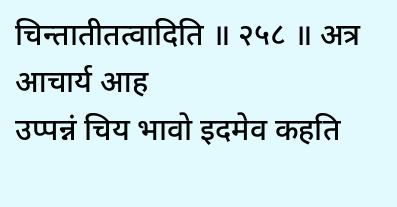चिन्तातीतत्वादिति ॥ २५८ ॥ अत्र आचार्य आह
उप्पन्नं चिय भावो इदमेव कहति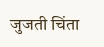जुजती चिंता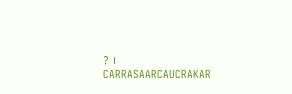? ।
CARRASAARCAUCRAKAR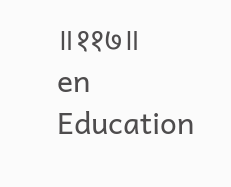॥११७॥
en Education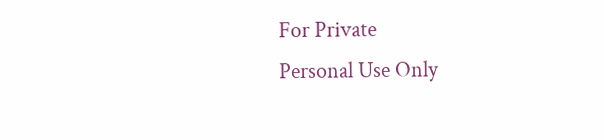For Private
Personal Use Only